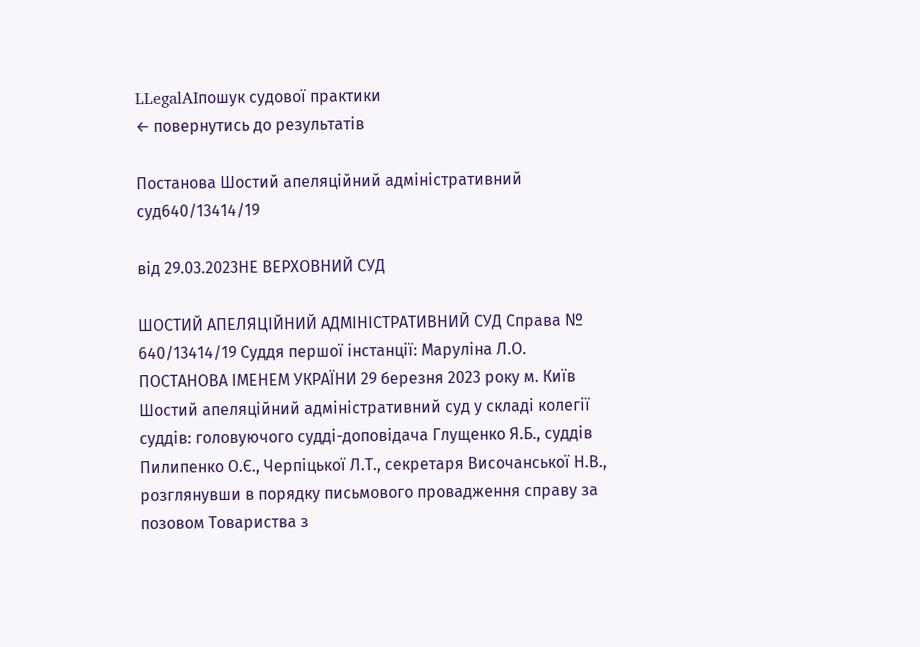LLegalAIпошук судової практики
← повернутись до результатів

Постанова Шостий апеляційний адміністративний суд640/13414/19

від 29.03.2023НЕ ВЕРХОВНИЙ СУД

ШОСТИЙ АПЕЛЯЦІЙНИЙ АДМІНІСТРАТИВНИЙ СУД Справа № 640/13414/19 Суддя першої інстанції: Маруліна Л.О. ПОСТАНОВА ІМЕНЕМ УКРАЇНИ 29 березня 2023 року м. Київ Шостий апеляційний адміністративний суд у складі колегії суддів: головуючого судді-доповідача Глущенко Я.Б., суддів Пилипенко О.Є., Черпіцької Л.Т., секретаря Височанської Н.В., розглянувши в порядку письмового провадження справу за позовом Товариства з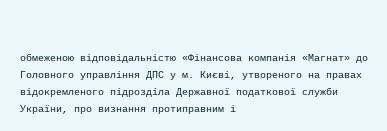обмеженою відповідальністю «Фінансова компанія «Магнат» до Головного управління ДПС у м. Києві, утвореного на правах відокремленого підрозділа Державної податкової служби України, про визнання протиправним і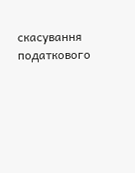скасування податкового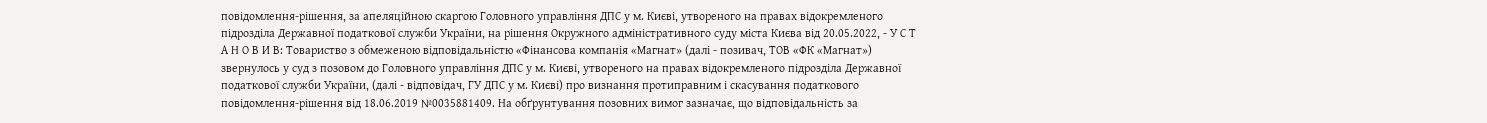повідомлення-рішення, за апеляційною скаргою Головного управління ДПС у м. Києві, утвореного на правах відокремленого підрозділа Державної податкової служби України, на рішення Окружного адміністративного суду міста Києва від 20.05.2022, - У С Т А Н О В И В: Товариство з обмеженою відповідальністю «Фінансова компанія «Магнат» (далі - позивач, ТОВ «ФК «Магнат») звернулось у суд з позовом до Головного управління ДПС у м. Києві, утвореного на правах відокремленого підрозділа Державної податкової служби України, (далі - відповідач, ГУ ДПС у м. Києві) про визнання протиправним і скасування податкового повідомлення-рішення від 18.06.2019 №0035881409. На обґрунтування позовних вимог зазначає, що відповідальність за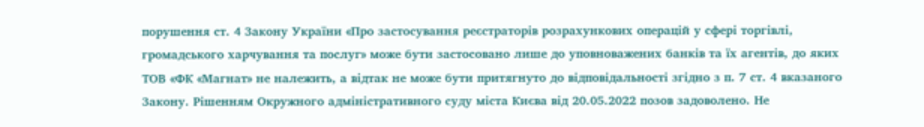порушення ст. 4 Закону України «Про застосування реєстраторів розрахункових операцій у сфері торгівлі, громадського харчування та послуг» може бути застосовано лише до уповноважених банків та їх агентів, до яких ТОВ «ФК «Магнат» не належить, а відтак не може бути притягнуто до відповідальності згідно з п. 7 ст. 4 вказаного Закону. Рішенням Окружного адміністративного суду міста Києва від 20.05.2022 позов задоволено. Не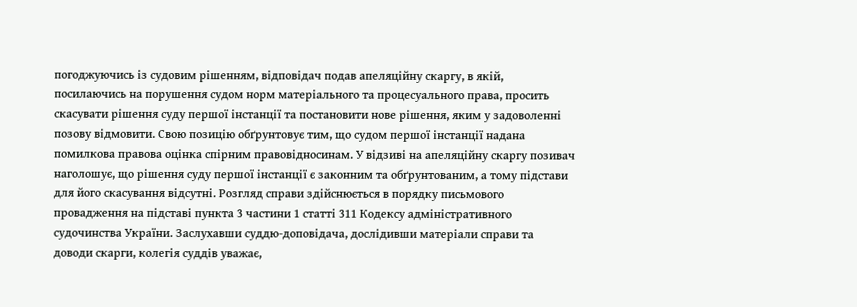погоджуючись із судовим рішенням, відповідач подав апеляційну скаргу, в якій, посилаючись на порушення судом норм матеріального та процесуального права, просить скасувати рішення суду першої інстанції та постановити нове рішення, яким у задоволенні позову відмовити. Свою позицію обґрунтовує тим, що судом першої інстанції надана помилкова правова оцінка спірним правовідносинам. У відзиві на апеляційну скаргу позивач наголошує, що рішення суду першої інстанції є законним та обґрунтованим, а тому підстави для його скасування відсутні. Розгляд справи здійснюється в порядку письмового провадження на підставі пункта 3 частини 1 статті 311 Кодексу адміністративного судочинства України. Заслухавши суддю-доповідача, дослідивши матеріали справи та доводи скарги, колегія суддів уважає,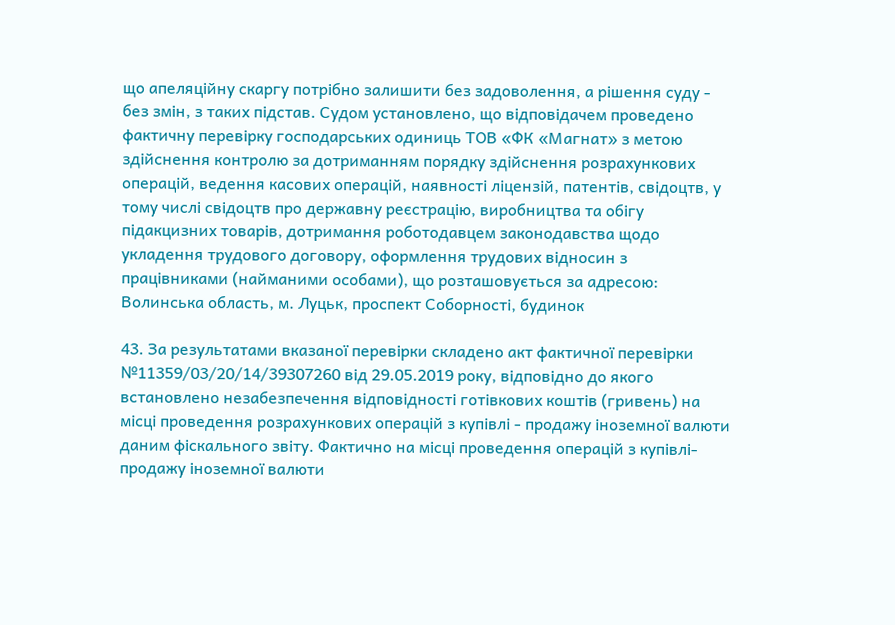що апеляційну скаргу потрібно залишити без задоволення, а рішення суду - без змін, з таких підстав. Судом установлено, що відповідачем проведено фактичну перевірку господарських одиниць ТОВ «ФК «Магнат» з метою здійснення контролю за дотриманням порядку здійснення розрахункових операцій, ведення касових операцій, наявності ліцензій, патентів, свідоцтв, у тому числі свідоцтв про державну реєстрацію, виробництва та обігу підакцизних товарів, дотримання роботодавцем законодавства щодо укладення трудового договору, оформлення трудових відносин з працівниками (найманими особами), що розташовується за адресою: Волинська область, м. Луцьк, проспект Соборності, будинок

43. За результатами вказаної перевірки складено акт фактичної перевірки №11359/03/20/14/39307260 від 29.05.2019 року, відповідно до якого встановлено незабезпечення відповідності готівкових коштів (гривень) на місці проведення розрахункових операцій з купівлі - продажу іноземної валюти даним фіскального звіту. Фактично на місці проведення операцій з купівлі-продажу іноземної валюти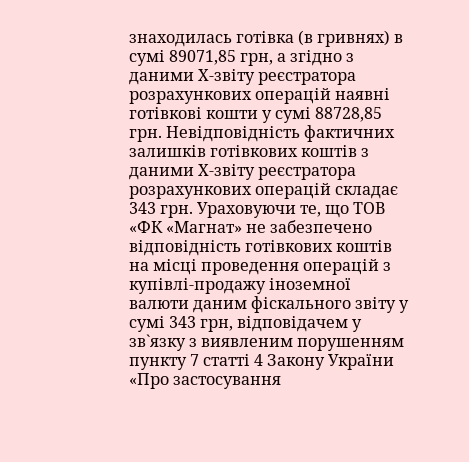знаходилась готівка (в гривнях) в сумі 89071,85 грн, а згідно з даними Х-звіту реєстратора розрахункових операцій наявні готівкові кошти у сумі 88728,85 грн. Невідповідність фактичних залишків готівкових коштів з даними Х-звіту реєстратора розрахункових операцій складає 343 грн. Ураховуючи те, що ТОВ «ФК «Магнат» не забезпечено відповідність готівкових коштів на місці проведення операцій з купівлі-продажу іноземної валюти даним фіскального звіту у сумі 343 грн, відповідачем у зв`язку з виявленим порушенням пункту 7 статті 4 Закону України «Про застосування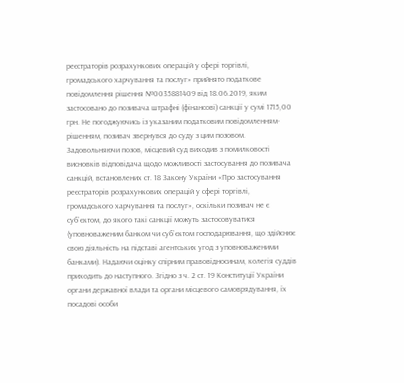реєстраторів розрахункових операцій у сфері торгівлі, громадського харчування та послуг» прийнято податкове повідомлення рішення №0035881409 від 18.06.2019, яким застосовано до позивача штрафні (фінансові) санкції у сумі 1715,00 грн. Не погоджуючись із указаним податковим повідомленням-рішенням, позивач звернувся до суду з цим позовом. Задовольняючи позов, місцевий суд виходив з помилковості висновків відповідача щодо можливості застосування до позивача санкцій, встановлених ст. 18 Закону України «Про застосування реєстраторів розрахункових операцій у сфері торгівлі, громадського харчування та послуг», оскільки позивач не є суб`єктом, до якого такі санкції можуть застосовуватися (уповноваженим банком чи суб`єктом господарювання, що здійснює свою діяльність на підставі агентських угод з уповноваженими банками). Надаючи оцінку спірним правовідносинам, колегія суддів приходить до наступного. Згідно з ч. 2 ст. 19 Конституції України органи державної влади та органи місцевого самоврядування, їх посадові особи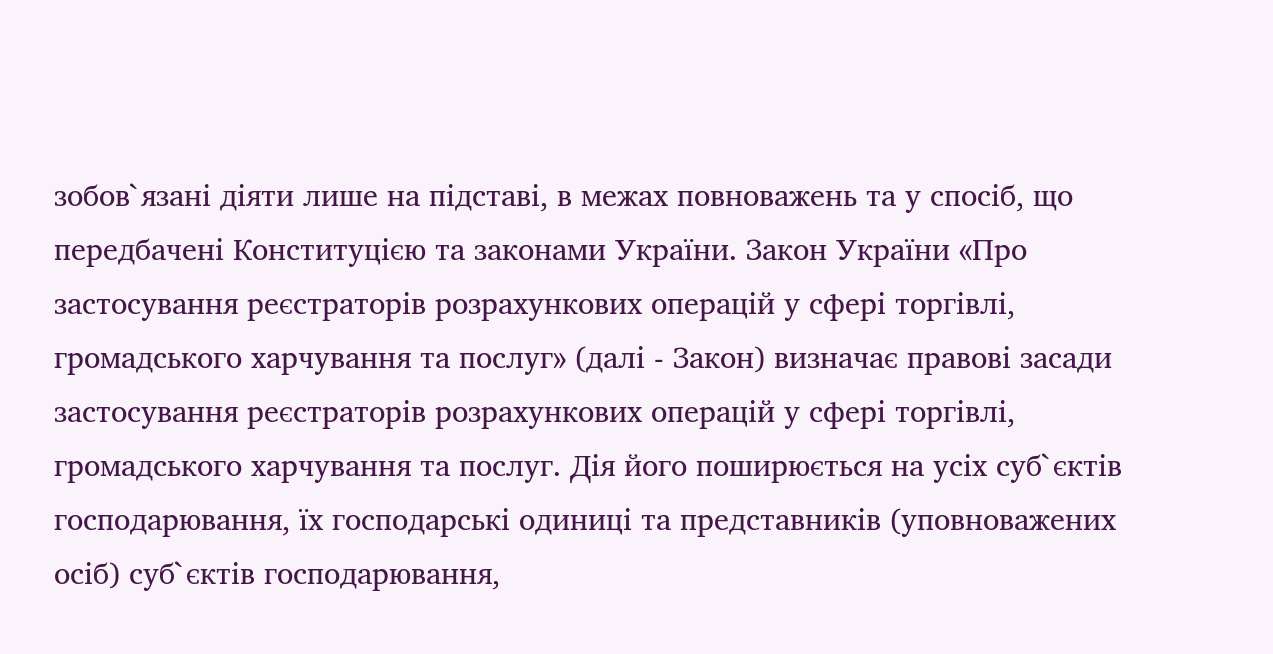зобов`язані діяти лише на підставі, в межах повноважень та у спосіб, що передбачені Конституцією та законами України. Закон України «Про застосування реєстраторів розрахункових операцій у сфері торгівлі, громадського харчування та послуг» (далі - Закон) визначає правові засади застосування реєстраторів розрахункових операцій у сфері торгівлі, громадського харчування та послуг. Дія його поширюється на усіх суб`єктів господарювання, їх господарські одиниці та представників (уповноважених осіб) суб`єктів господарювання,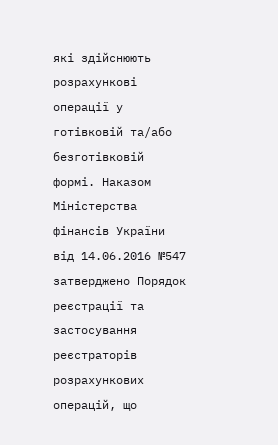які здійснюють розрахункові операції у готівковій та/або безготівковій формі. Наказом Міністерства фінансів України від 14.06.2016 №547 затверджено Порядок реєстрації та застосування реєстраторів розрахункових операцій, що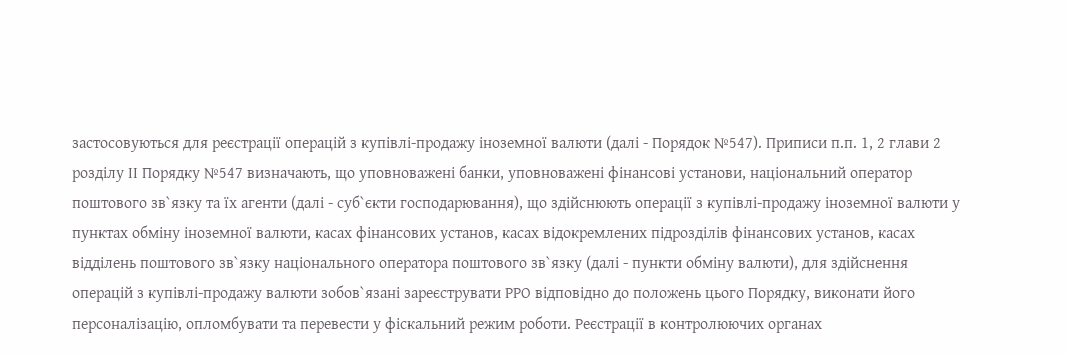застосовуються для реєстрації операцій з купівлі-продажу іноземної валюти (далі - Порядок №547). Приписи п.п. 1, 2 глави 2 розділу ІІ Порядку №547 визначають, що уповноважені банки, уповноважені фінансові установи, національний оператор поштового зв`язку та їх агенти (далі - суб`єкти господарювання), що здійснюють операції з купівлі-продажу іноземної валюти у пунктах обміну іноземної валюти, касах фінансових установ, касах відокремлених підрозділів фінансових установ, касах відділень поштового зв`язку національного оператора поштового зв`язку (далі - пункти обміну валюти), для здійснення операцій з купівлі-продажу валюти зобов`язані зареєструвати РРО відповідно до положень цього Порядку, виконати його персоналізацію, опломбувати та перевести у фіскальний режим роботи. Реєстрації в контролюючих органах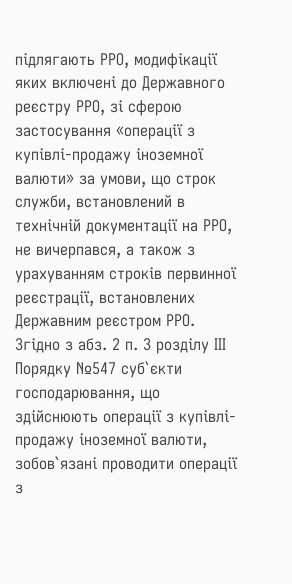підлягають РРО, модифікації яких включені до Державного реєстру РРО, зі сферою застосування «операції з купівлі-продажу іноземної валюти» за умови, що строк служби, встановлений в технічній документації на РРО, не вичерпався, а також з урахуванням строків первинної реєстрації, встановлених Державним реєстром РРО. Згідно з абз. 2 п. 3 розділу ІІІ Порядку №547 суб`єкти господарювання, що здійснюють операції з купівлі-продажу іноземної валюти, зобов`язані проводити операції з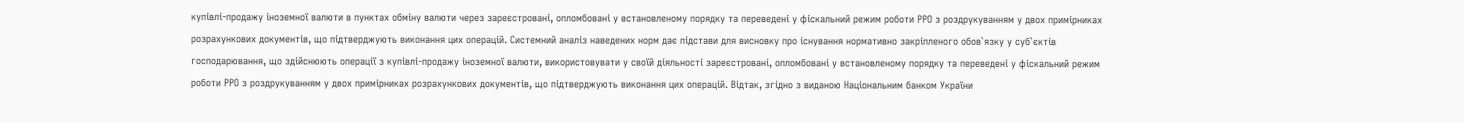купівлі-продажу іноземної валюти в пунктах обміну валюти через зареєстровані, опломбовані у встановленому порядку та переведені у фіскальний режим роботи РРО з роздрукуванням у двох примірниках розрахункових документів, що підтверджують виконання цих операцій. Системний аналіз наведених норм дає підстави для висновку про існування нормативно закріпленого обов`язку у суб`єктів господарювання, що здійснюють операції з купівлі-продажу іноземної валюти, використовувати у своїй діяльності зареєстровані, опломбовані у встановленому порядку та переведені у фіскальний режим роботи РРО з роздрукуванням у двох примірниках розрахункових документів, що підтверджують виконання цих операцій. Відтак, згідно з виданою Національним банком України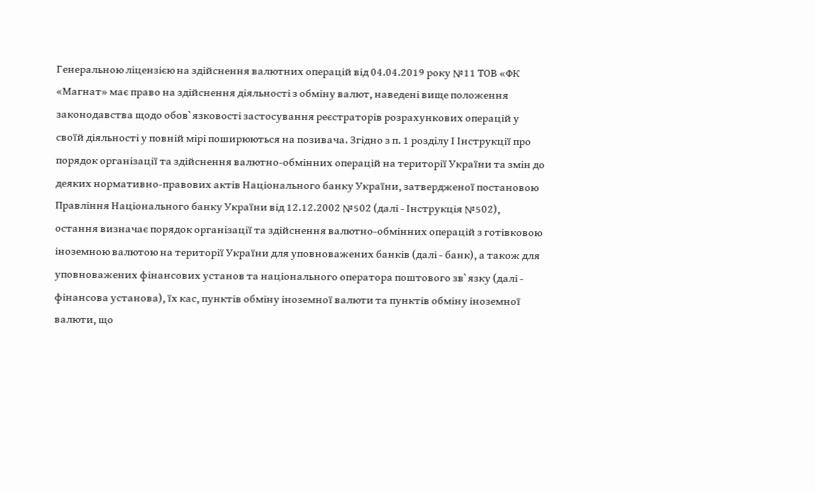Генеральною ліцензією на здійснення валютних операцій від 04.04.2019 року №11 ТОВ «ФК «Магнат» має право на здійснення діяльності з обміну валют, наведені вище положення законодавства щодо обов`язковості застосування реєстраторів розрахункових операцій у своїй діяльності у повній мірі поширюються на позивача. Згідно з п. 1 розділу І Інструкції про порядок організації та здійснення валютно-обмінних операцій на території України та змін до деяких нормативно-правових актів Національного банку України, затвердженої постановою Правління Національного банку України від 12.12.2002 №502 (далі - Інструкція №502), остання визначає порядок організації та здійснення валютно-обмінних операцій з готівковою іноземною валютою на території України для уповноважених банків (далі - банк), а також для уповноважених фінансових установ та національного оператора поштового зв`язку (далі - фінансова установа), їх кас, пунктів обміну іноземної валюти та пунктів обміну іноземної валюти, що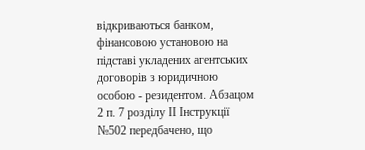відкриваються банком, фінансовою установою на підставі укладених агентських договорів з юридичною особою - резидентом. Абзацом 2 п. 7 розділу ІІ Інструкції №502 передбачено, що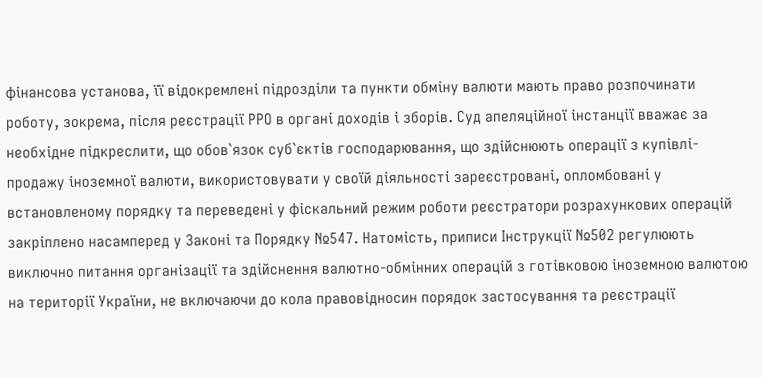фінансова установа, її відокремлені підрозділи та пункти обміну валюти мають право розпочинати роботу, зокрема, після реєстрації РРО в органі доходів і зборів. Суд апеляційної інстанції вважає за необхідне підкреслити, що обов`язок суб`єктів господарювання, що здійснюють операції з купівлі-продажу іноземної валюти, використовувати у своїй діяльності зареєстровані, опломбовані у встановленому порядку та переведені у фіскальний режим роботи реєстратори розрахункових операцій закріплено насамперед у Законі та Порядку №547. Натомість, приписи Інструкції №502 регулюють виключно питання організації та здійснення валютно-обмінних операцій з готівковою іноземною валютою на території України, не включаючи до кола правовідносин порядок застосування та реєстрації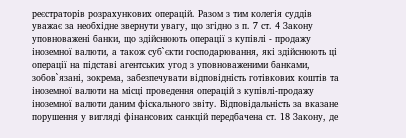реєстраторів розрахункових операцій. Разом з тим колегія суддів уважає за необхідне звернути увагу, що згідно з п. 7 ст. 4 Закону уповноважені банки, що здійснюють операції з купівлі - продажу іноземної валюти, а також суб`єкти господарювання, які здійснюють ці операції на підставі агентських угод з уповноваженими банками, зобов`язані, зокрема, забезпечувати відповідність готівкових коштів та іноземної валюти на місці проведення операцій з купівлі-продажу іноземної валюти даним фіскального звіту. Відповідальність за вказане порушення у вигляді фінансових санкцій передбачена ст. 18 Закону, де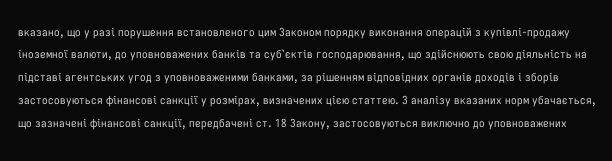вказано, що у разі порушення встановленого цим Законом порядку виконання операцій з купівлі-продажу іноземної валюти, до уповноважених банків та суб`єктів господарювання, що здійснюють свою діяльність на підставі агентських угод з уповноваженими банками, за рішенням відповідних органів доходів і зборів застосовуються фінансові санкції у розмірах, визначених цією статтею. З аналізу вказаних норм убачається, що зазначені фінансові санкції, передбачені ст. 18 Закону, застосовуються виключно до уповноважених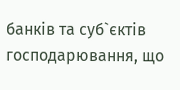банків та суб`єктів господарювання, що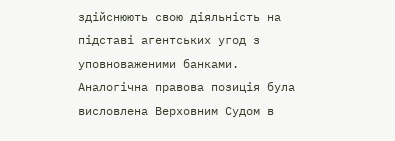здійснюють свою діяльність на підставі агентських угод з уповноваженими банками. Аналогічна правова позиція була висловлена Верховним Судом в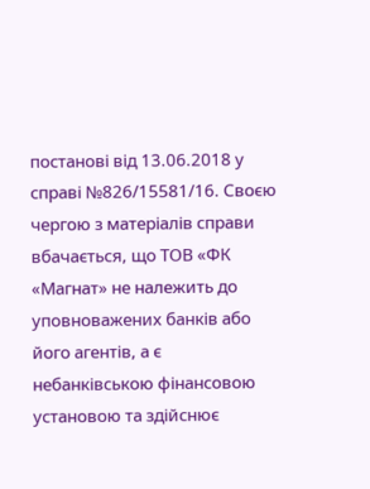постанові від 13.06.2018 у справі №826/15581/16. Своєю чергою з матеріалів справи вбачається, що ТОВ «ФК «Магнат» не належить до уповноважених банків або його агентів, а є небанківською фінансовою установою та здійснює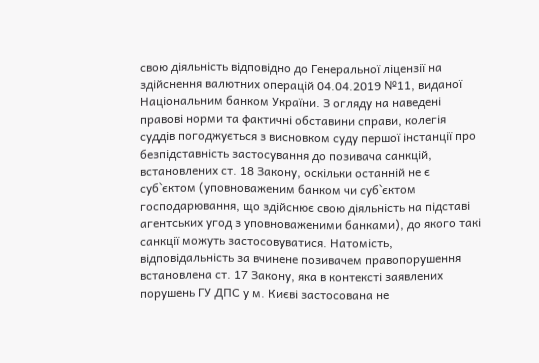свою діяльність відповідно до Генеральної ліцензії на здійснення валютних операцій 04.04.2019 №11, виданої Національним банком України. З огляду на наведені правові норми та фактичні обставини справи, колегія суддів погоджується з висновком суду першої інстанції про безпідставність застосування до позивача санкцій, встановлених ст. 18 Закону, оскільки останній не є суб`єктом (уповноваженим банком чи суб`єктом господарювання, що здійснює свою діяльність на підставі агентських угод з уповноваженими банками), до якого такі санкції можуть застосовуватися. Натомість, відповідальність за вчинене позивачем правопорушення встановлена ст. 17 Закону, яка в контексті заявлених порушень ГУ ДПС у м. Києві застосована не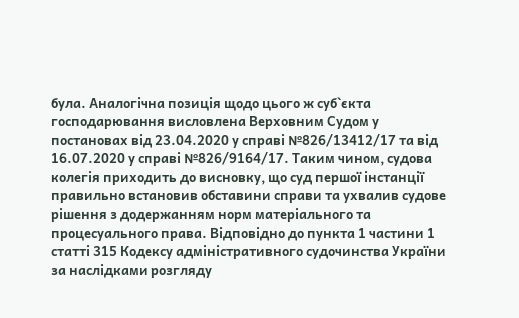була. Аналогічна позиція щодо цього ж суб`єкта господарювання висловлена Верховним Судом у постановах від 23.04.2020 у справі №826/13412/17 та від 16.07.2020 у справі №826/9164/17. Таким чином, судова колегія приходить до висновку, що суд першої інстанції правильно встановив обставини справи та ухвалив судове рішення з додержанням норм матеріального та процесуального права. Відповідно до пункта 1 частини 1 статті 315 Кодексу адміністративного судочинства України за наслідками розгляду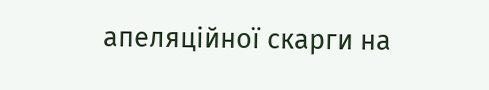апеляційної скарги на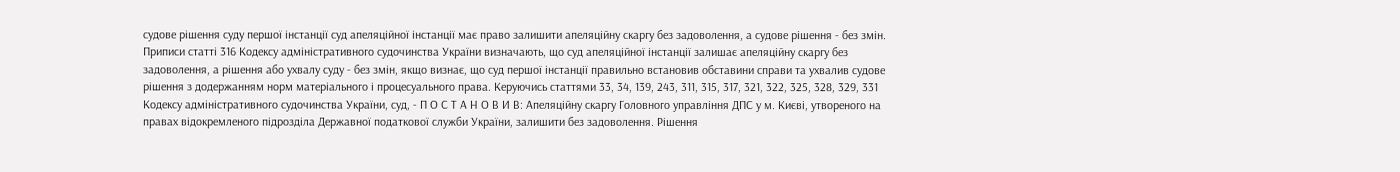судове рішення суду першої інстанції суд апеляційної інстанції має право залишити апеляційну скаргу без задоволення, а судове рішення - без змін. Приписи статті 316 Кодексу адміністративного судочинства України визначають, що суд апеляційної інстанції залишає апеляційну скаргу без задоволення, а рішення або ухвалу суду - без змін, якщо визнає, що суд першої інстанції правильно встановив обставини справи та ухвалив судове рішення з додержанням норм матеріального і процесуального права. Керуючись статтями 33, 34, 139, 243, 311, 315, 317, 321, 322, 325, 328, 329, 331 Кодексу адміністративного судочинства України, суд, - П О С Т А Н О В И В: Апеляційну скаргу Головного управління ДПС у м. Києві, утвореного на правах відокремленого підрозділа Державної податкової служби України, залишити без задоволення. Рішення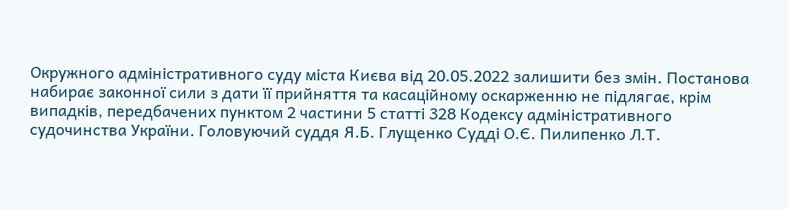Окружного адміністративного суду міста Києва від 20.05.2022 залишити без змін. Постанова набирає законної сили з дати її прийняття та касаційному оскарженню не підлягає, крім випадків, передбачених пунктом 2 частини 5 статті 328 Кодексу адміністративного судочинства України. Головуючий суддя Я.Б. Глущенко Судді О.Є. Пилипенко Л.Т.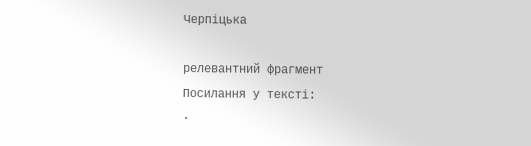Черпіцька

релевантний фрагмент
Посилання у тексті:
·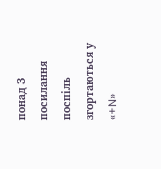понад 3 посилання поспіль згортаються у «+N»